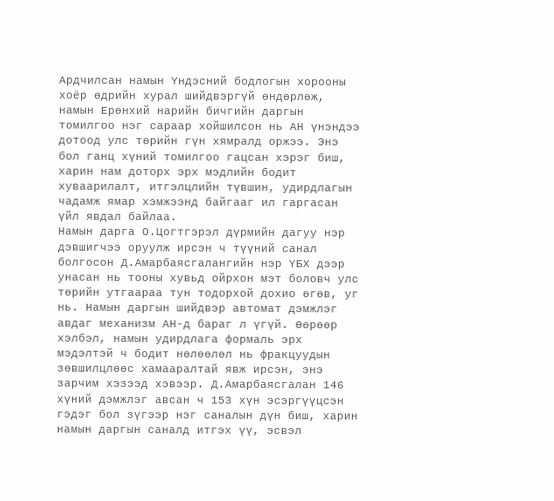Ардчилсан намын Үндэсний бодлогын хорооны хоёр өдрийн хурал шийдвэргүй өндөрлөж, намын Ерөнхий нарийн бичгийн даргын томилгоо нэг сараар хойшилсон нь АН үнэндээ дотоод улс төрийн гүн хямралд оржээ. Энэ бол ганц хүний томилгоо гацсан хэрэг биш, харин нам доторх эрх мэдлийн бодит хуваарилалт, итгэлцлийн түвшин, удирдлагын чадамж ямар хэмжээнд байгааг ил гаргасан үйл явдал байлаа.
Намын дарга О.Цогтгэрэл дүрмийн дагуу нэр дэвшигчээ оруулж ирсэн ч түүний санал болгосон Д.Амарбаясгалангийн нэр ҮБХ дээр унасан нь тооны хувьд ойрхон мэт боловч улс төрийн утгаараа тун тодорхой дохио өгөв, уг нь. Намын даргын шийдвэр автомат дэмжлэг авдаг механизм АН-д бараг л үгүй. Өөрөөр хэлбэл, намын удирдлага формаль эрх мэдэлтэй ч бодит нөлөөлөл нь фракцуудын зөвшилцлөөс хамааралтай явж ирсэн, энэ зарчим хэзээд хэвээр. Д.Амарбаясгалан 146 хүний дэмжлэг авсан ч 153 хүн эсэргүүцсэн гэдэг бол зүгээр нэг саналын дүн биш, харин намын даргын саналд итгэх үү, эсвэл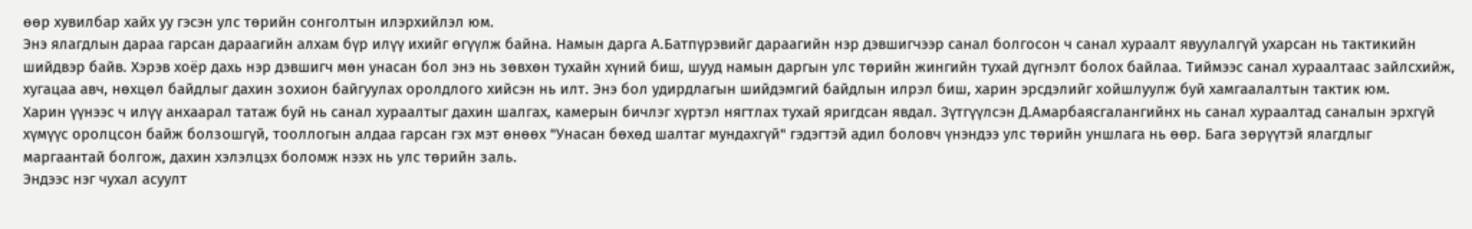өөр хувилбар хайх уу гэсэн улс төрийн сонголтын илэрхийлэл юм.
Энэ ялагдлын дараа гарсан дараагийн алхам бүр илүү ихийг өгүүлж байна. Намын дарга А.Батпүрэвийг дараагийн нэр дэвшигчээр санал болгосон ч санал хураалт явуулалгүй ухарсан нь тактикийн шийдвэр байв. Хэрэв хоёр дахь нэр дэвшигч мөн унасан бол энэ нь зөвхөн тухайн хүний биш, шууд намын даргын улс төрийн жингийн тухай дүгнэлт болох байлаа. Тиймээс санал хураалтаас зайлсхийж, хугацаа авч, нөхцөл байдлыг дахин зохион байгуулах оролдлого хийсэн нь илт. Энэ бол удирдлагын шийдэмгий байдлын илрэл биш, харин эрсдэлийг хойшлуулж буй хамгаалалтын тактик юм.
Харин үүнээс ч илүү анхаарал татаж буй нь санал хураалтыг дахин шалгах, камерын бичлэг хүртэл нягтлах тухай яригдсан явдал. Зүтгүүлсэн Д.Амарбаясгалангийнх нь санал хураалтад саналын эрхгүй хүмүүс оролцсон байж болзошгүй, тооллогын алдаа гарсан гэх мэт өнөөх "Унасан бөхөд шалтаг мундахгүй" гэдэгтэй адил боловч үнэндээ улс төрийн уншлага нь өөр. Бага зөрүүтэй ялагдлыг маргаантай болгож, дахин хэлэлцэх боломж нээх нь улс төрийн заль.
Эндээс нэг чухал асуулт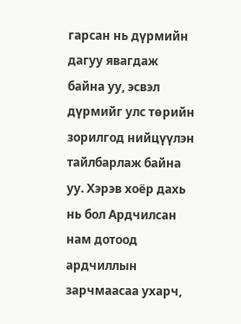гарсан нь дүрмийн дагуу явагдаж байна уу, эсвэл дүрмийг улс төрийн зорилгод нийцүүлэн тайлбарлаж байна уу. Хэрэв хоёр дахь нь бол Ардчилсан нам дотоод ардчиллын зарчмаасаа ухарч,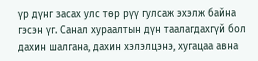үр дүнг засах улс төр рүү гулсаж эхэлж байна гэсэн үг. Санал хураалтын дүн таалагдахгүй бол дахин шалгана, дахин хэлэлцэнэ, хугацаа авна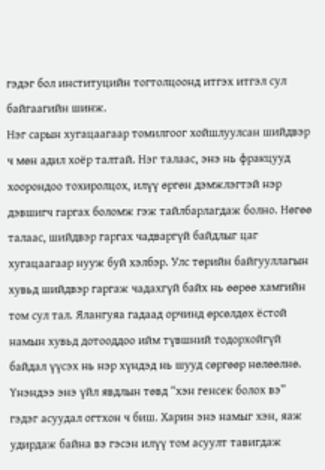гэдэг бол институцийн тогтолцоонд итгэх итгэл сул байгаагийн шинж.
Нэг сарын хугацаагаар томилгоог хойшлуулсан шийдвэр ч мөн адил хоёр талтай. Нэг талаас, энэ нь фракцууд хоорондоо тохиролцох, илүү өргөн дэмжлэгтэй нэр дэвшигч гаргах боломж гэж тайлбарлагдаж болно. Нөгөө талаас, шийдвэр гаргах чадваргүй байдлыг цаг хугацаагаар нууж буй хэлбэр. Улс төрийн байгууллагын хувьд шийдвэр гаргаж чадахгүй байх нь өөрөө хамгийн том сул тал. Ялангуяа гадаад орчинд өрсөлдөх ёстой намын хувьд дотооддоо ийм түвшний тодорхойгүй байдал үүсэх нь нэр хүндэд нь шууд сөргөөр нөлөөлнө.
Үнэндээ энэ үйл явдлын төвд “хэн генсек болох вэ” гэдэг асуудал огтхон ч биш. Харин энэ намыг хэн, яаж удирдаж байна вэ гэсэн илүү том асуулт тавигдаж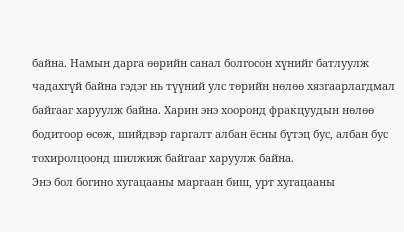байна. Намын дарга өөрийн санал болгосон хүнийг батлуулж чадахгүй байна гэдэг нь түүний улс төрийн нөлөө хязгаарлагдмал байгааг харуулж байна. Харин энэ хооронд фракцуудын нөлөө бодитоор өсөж, шийдвэр гаргалт албан ёсны бүтэц бус, албан бус тохиролцоонд шилжиж байгааг харуулж байна.
Энэ бол богино хугацааны маргаан биш, урт хугацааны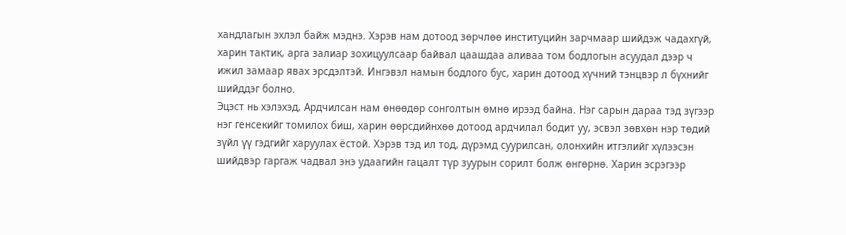хандлагын эхлэл байж мэднэ. Хэрэв нам дотоод зөрчлөө институцийн зарчмаар шийдэж чадахгүй, харин тактик, арга залиар зохицуулсаар байвал цаашдаа аливаа том бодлогын асуудал дээр ч ижил замаар явах эрсдэлтэй. Ингэвэл намын бодлого бус, харин дотоод хүчний тэнцвэр л бүхнийг шийддэг болно.
Эцэст нь хэлэхэд, Ардчилсан нам өнөөдөр сонголтын өмнө ирээд байна. Нэг сарын дараа тэд зүгээр нэг генсекийг томилох биш, харин өөрсдийнхөө дотоод ардчилал бодит уу, эсвэл зөвхөн нэр төдий зүйл үү гэдгийг харуулах ёстой. Хэрэв тэд ил тод, дүрэмд суурилсан, олонхийн итгэлийг хүлээсэн шийдвэр гаргаж чадвал энэ удаагийн гацалт түр зуурын сорилт болж өнгөрнө. Харин эсрэгээр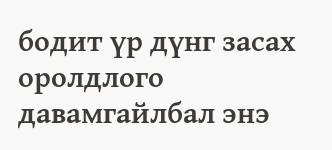бодит үр дүнг засах оролдлого давамгайлбал энэ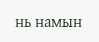нь намын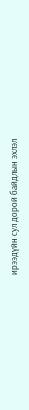ирээдүйн сул дорой байдлын эхлэл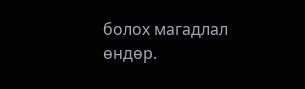болох магадлал өндөр.